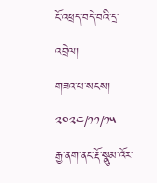ངོ་འཕྲད་བདེ་བའི་དྲ་འབྲེལ།
གཟའ་པ་སངས། ༢༠༢༤/༡༡/༡༥
རྒྱ་ནག་ནང་རྡོ་སྣུམ་འོར་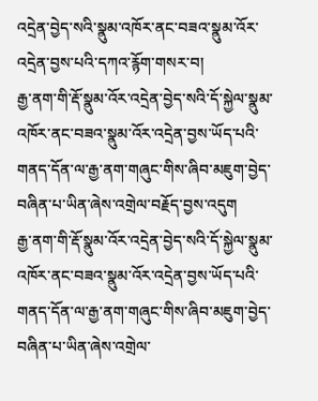འདྲེན་བྱེད་སའི་སྣུམ་འཁོར་ནང་བཟའ་སྣུམ་འོར་འདྲེན་བྱས་པའི་དཀའ་རྙོག་གསར་བ།
རྒྱ་ནག་གི་རྡོ་སྣུམ་འོར་འདྲེན་བྱེད་སའི་དོ་སྐྱེལ་སྣུམ་འཁོར་ནང་བཟའ་སྣུམ་འོར་འདྲེན་བྱས་ཡོད་པའི་གནད་དོན་ལ་རྒྱ་ནག་གཞུང་གིས་ཞིབ་མཇུག་བྱེད་བཞིན་པ་ཡིན་ཞེས་འགྲེལ་བརྗོད་བྱས་འདུག
རྒྱ་ནག་གི་རྡོ་སྣུམ་འོར་འདྲེན་བྱེད་སའི་དོ་སྐྱེལ་སྣུམ་འཁོར་ནང་བཟའ་སྣུམ་འོར་འདྲེན་བྱས་ཡོད་པའི་གནད་དོན་ལ་རྒྱ་ནག་གཞུང་གིས་ཞིབ་མཇུག་བྱེད་བཞིན་པ་ཡིན་ཞེས་འགྲེལ་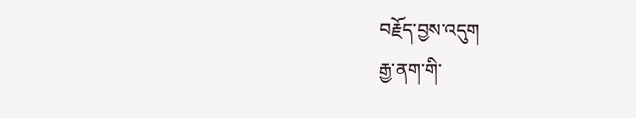བརྗོད་བྱས་འདུག
རྒྱ་ནག་གི་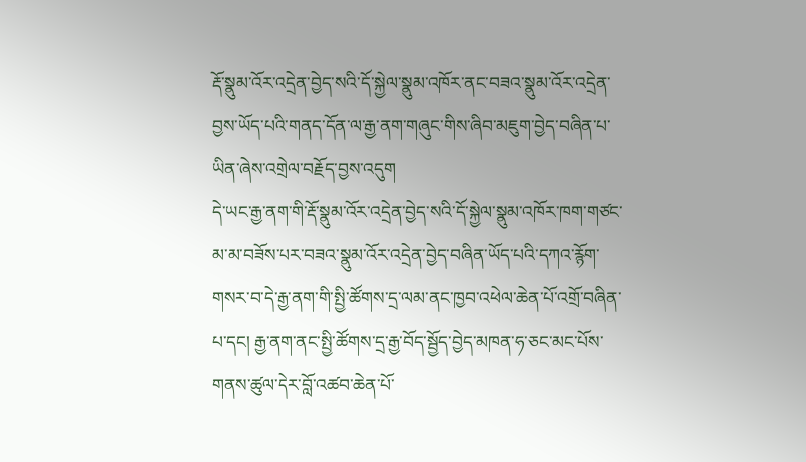རྡོ་སྣུམ་འོར་འདྲེན་བྱེད་སའི་དོ་སྐྱེལ་སྣུམ་འཁོར་ནང་བཟའ་སྣུམ་འོར་འདྲེན་བྱས་ཡོད་པའི་གནད་དོན་ལ་རྒྱ་ནག་གཞུང་གིས་ཞིབ་མཇུག་བྱེད་བཞིན་པ་ཡིན་ཞེས་འགྲེལ་བརྗོད་བྱས་འདུག
དེ་ཡང་རྒྱ་ནག་གི་རྡོ་སྣུམ་འོར་འདྲེན་བྱེད་སའི་དོ་སྐྱེལ་སྣུམ་འཁོར་ཁག་གཙང་མ་མ་བཟོས་པར་བཟའ་སྣུམ་འོར་འདྲེན་བྱེད་བཞིན་ཡོད་པའི་དཀའ་རྙོག་གསར་བ་དེ་རྒྱ་ནག་གི་སྤྱི་ཚོགས་དྲ་ལམ་ནང་ཁྱབ་འཕེལ་ཆེན་པོ་འགྲོ་བཞིན་པ་དང། རྒྱ་ནག་ནང་སྤྱི་ཚོགས་དྲ་རྒྱ་བོད་སྦྱོད་བྱེད་མཁན་ཧ་ཅང་མང་པོས་གནས་ཚུལ་དེར་བློ་འཚབ་ཆེན་པོ་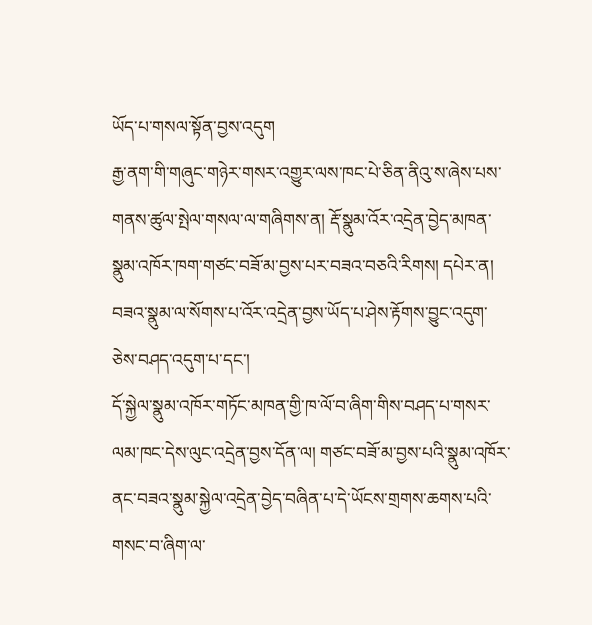ཡོད་པ་གསལ་སྟོན་བྱས་འདུག
རྒྱ་ནག་གི་གཞུང་གཉེར་གསར་འགྱུར་ལས་ཁང་པེ་ཅིན་ནིའུ་ས་ཞེས་པས་གནས་ཚུལ་སྤེལ་གསལ་ལ་གཞིགས་ན། རྡོ་སྣུམ་འོར་འདྲེན་བྱེད་མཁན་སྣུམ་འཁོར་ཁག་གཙང་བཟོ་མ་བྱས་པར་བཟའ་བཅའི་རིགས། དཔེར་ན། བཟའ་སྣུམ་ལ་སོགས་པ་འོར་འདྲེན་བྱས་ཡོད་པ་ཤེས་རྟོགས་བྱུང་འདུག་ཅེས་བཤད་འདུག་པ་དང་།
དོ་སྐྱེལ་སྣུམ་འཁོར་གཏོང་མཁན་གྱི་ཁ་ལོ་བ་ཞིག་གིས་བཤད་པ་གསར་ལམ་ཁང་དེས་ལུང་འདྲེན་བྱས་དོན་ལ། གཙང་བཟོ་མ་བྱས་པའི་སྣུམ་འཁོར་ནང་བཟའ་སྣུམ་སྐྱེལ་འདྲེན་བྱེད་བཞིན་པ་དེ་ཡོངས་གྲགས་ཆགས་པའི་གསང་བ་ཞིག་ལ་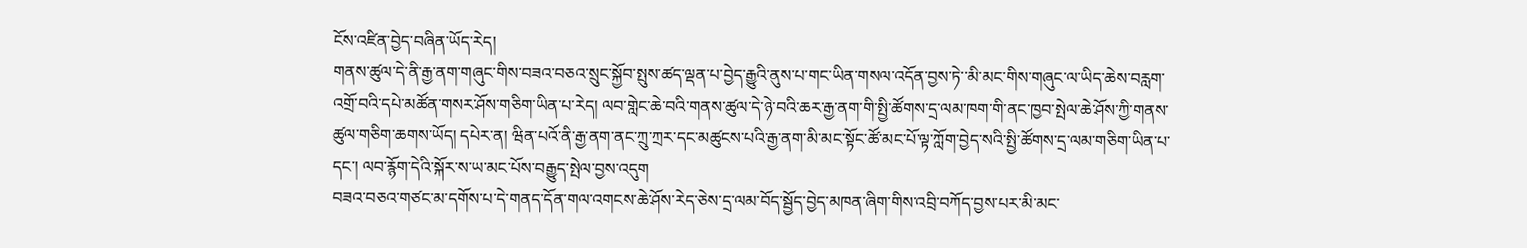ངོས་འཛིན་བྱེད་བཞིན་ཡོད་རེད།
གནས་ཚུལ་དེ་ནི་རྒྱ་ནག་གཞུང་གིས་བཟའ་བཅའ་སྲུང་སྐྱོབ་སྤུས་ཚད་ལྡན་པ་བྱེད་རྒྱུའི་ནུས་པ་གང་ཡིན་གསལ་འདོན་བྱས་ཏེ་་མི་མང་གིས་གཞུང་ལ་ཡིད་ཆེས་བརླག་འགྲོ་བའི་དཔེ་མཚོན་གསར་ཤོས་གཅིག་ཡིན་པ་རེད། ལབ་གླེང་ཆེ་བའི་གནས་ཚུལ་དེ་ཉེ་བའི་ཆར་རྒྱ་ནག་གི་སྤྱི་ཚོགས་དྲ་ལམ་ཁག་གི་ནང་ཁྱབ་སྤེལ་ཆེ་ཤོས་ཀྱི་གནས་ཚུལ་གཅིག་ཆགས་ཡོད། དཔེར་ན། ཝིན་པའོ་ནི་རྒྱ་ནག་ནང་ཀྲུ་ཀྲར་དང་མཚུངས་པའི་རྒྱ་ནག་མི་མང་སྟོང་ཚོ་མང་པོ་ལྟ་ཀློག་བྱེད་སའི་སྤྱི་ཚོགས་དྲ་ལམ་གཅིག་ཡིན་པ་དང་། ལབ་རྙོག་དེའི་སྐོར་ས་ཡ་མང་པོས་བརྒྱུད་སྤེལ་བྱས་འདུག
བཟའ་བཅའ་གཙང་མ་དགོས་པ་དེ་གནད་དོན་གལ་འགངས་ཆེ་ཤོས་རེད་ཅེས་དྲ་ལམ་བོད་སྦྱོད་བྱེད་མཁན་ཞིག་གིས་འབྲི་བཀོད་བྱས་པར་མི་མང་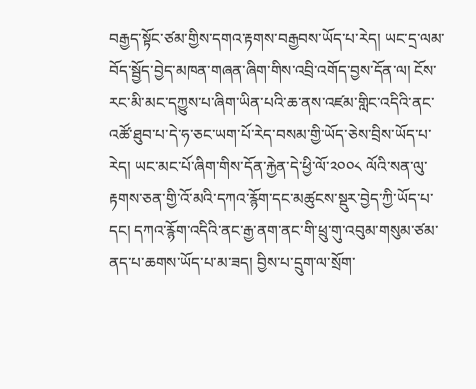བརྒྱད་སྟོང་ཙམ་གྱིས་དགའ་རྟགས་བརྒྱབས་ཡོད་པ་རེད། ཡང་དྲ་ལམ་བོད་སྦྱོད་བྱེད་མཁན་གཞན་ཞིག་གིས་འབྲི་འགོད་བྱས་དོན་ལ། ངོས་རང་མི་མང་དཀྱུས་པ་ཞིག་ཡིན་པའི་ཆ་ནས་འཛམ་གླིང་འདིའི་ནང་འཚོ་ཐུབ་པ་དེ་ཧ་ཅང་ཡག་པོ་རེད་བསམ་གྱི་ཡོད་ཅེས་བྲིས་ཡོད་པ་རེད། ཡང་མང་པོ་ཞིག་གིས་དོན་རྐྱེན་དེ་ཕྱི་ལོ་༢༠༠༨ ལོའི་སན་ལུ་རྟགས་ཅན་གྱི་འོ་མའི་དཀའ་རྙོག་དང་མཚུངས་སྡུར་བྱེད་ཀྱི་ཡོད་པ་དང། དཀའ་རྙོག་འདིའི་ནང་རྒྱ་ནག་ནང་གི་ཕྲུ་གུ་འབུམ་གསུམ་ཙམ་ནད་པ་ཆགས་ཡོད་པ་མ་ཟད། བྱིས་པ་དྲུག་ལ་སྲོག་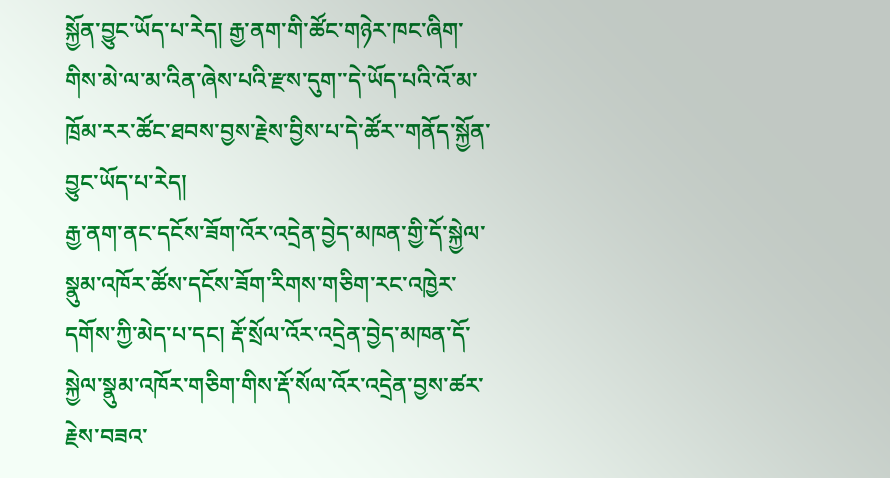སྐྱོན་བྱུང་ཡོད་པ་རེད། རྒྱ་ནག་གི་ཚོང་གཉེར་ཁང་ཞིག་གིས་མེ་ལ་མ་འིན་ཞེས་པའི་རྫས་དུག་་དེ་ཡོད་པའི་འོ་མ་ཁྲོམ་རར་ཚོང་ཐབས་བྱས་རྗེས་བྱིས་པ་དེ་ཚོར་་གནོད་སྐྱོན་བྱུང་ཡོད་པ་རེད།
རྒྱ་ནག་ནང་དངོས་ཟོག་འོར་འདྲེན་བྱེད་མཁན་གྱི་དོ་སྐྱེལ་སྣུམ་འཁོར་ཚོས་དངོས་ཟོག་རིགས་གཅིག་རང་འཁྱེར་དགོས་ཀྱི་མེད་པ་དང། རྡོ་སྲོལ་འོར་འདྲེན་བྱེད་མཁན་དོ་སྐྱེལ་སྣུམ་འཁོར་གཅིག་གིས་རྡོ་སོལ་འོར་འདྲེན་བྱས་ཚར་རྗེས་བཟའ་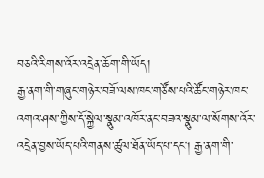བཅའི་རིགས་འོར་འདྲེན་ཆོག་གི་ཡོད།
རྒྱ་ནག་གི་གཞུང་གཉེར་བཟོ་ལས་ཁང་གཙོས་པའི་ཚོང་གཉེར་ཁང་འགའ་ཤས་ཀྱིས་དོ་སྐྱེལ་སྣུམ་འཁོར་ནང་བཟའ་སྣུམ་ལ་སོགས་འོར་འདྲེན་བྱས་ཡོད་པའི་གནས་ཚུལ་ཐོན་ཡོད་པ་དང། རྒྱ་ནག་གི་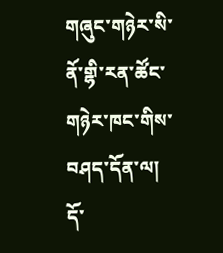གཞུང་གཉེར་སི་ནོ་གྷི་རན་ཚོང་གཉེར་ཁང་གིས་བཤད་དོན་ལ། དོ་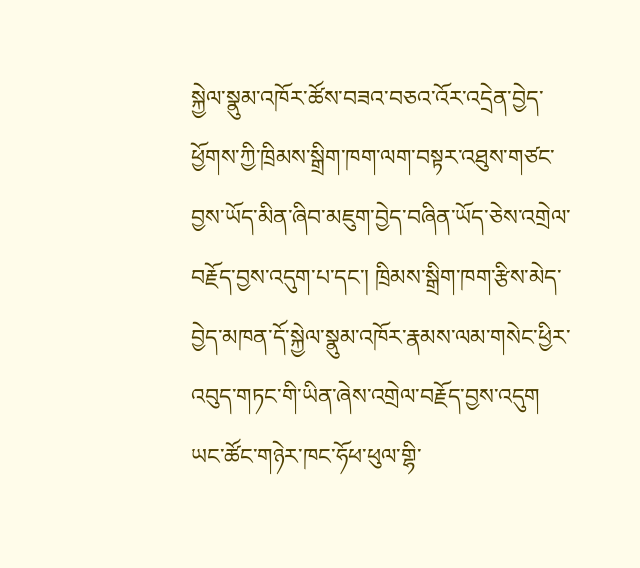སྐྱེལ་སྣུམ་འཁོར་ཚོས་བཟའ་བཅའ་འོར་འདྲེན་བྱེད་ཕྱོགས་ཀྱི་ཁྲིམས་སྒྲིག་ཁག་ལག་བསྟར་འཐུས་གཙང་བྱས་ཡོད་མིན་ཞིབ་མཇུག་བྱེད་བཞིན་ཡོད་ཅེས་འགྲེལ་བརྗོད་བྱས་འདུག་པ་དང་། ཁྲིམས་སྒྲིག་ཁག་རྩིས་མེད་བྱེད་མཁན་དོ་སྐྱེལ་སྣུམ་འཁོར་རྣམས་ལམ་གསེང་ཕྱིར་འབུད་གཏང་གི་ཡིན་ཞེས་འགྲེལ་བརྗོད་བྱས་འདུག
ཡང་ཚོང་གཉེར་ཁང་ཧོཕ་ཕུལ་གྷི་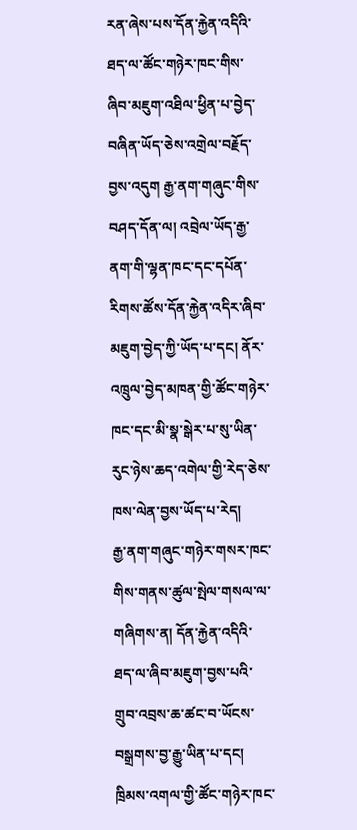རན་ཞེས་པས་དོན་རྐྱེན་འདིའི་ཐད་ལ་ཚོང་གཉེར་ཁང་གིས་ཞིབ་མཇུག་འཐིལ་ཕྱིན་པ་བྱེད་བཞིན་ཡོད་ཅེས་འགྲེལ་བརྗོད་བྱས་འདུག རྒྱ་ནག་གཞུང་གིས་བཤད་དོན་ལ། འབྲེལ་ཡོད་རྒྱ་ནག་གི་ལྷན་ཁང་དང་དཔོན་རིགས་ཚོས་དོན་རྐྱེན་འདིར་ཞིབ་མཇུག་བྱེད་ཀྱི་ཡོད་པ་དང། ནོར་འཁྲུལ་བྱེད་མཁན་གྱི་ཚོང་གཉེར་ཁང་དང་མི་སྣ་སྒེར་པ་སུ་ཡིན་རུང་ཉེས་ཆད་འགེལ་གྱི་རེད་ཅེས་ཁས་ལེན་བྱས་ཡོད་པ་རེད།
རྒྱ་ནག་གཞུང་གཉེར་གསར་ཁང་གིས་གནས་ཚུལ་སྤེལ་གསལ་ལ་གཞིགས་ན། དོན་རྐྱེན་འདིའི་ཐད་ལ་ཞིབ་མཇུག་བྱས་པའི་གྲུབ་འབྲས་ཆ་ཚང་བ་ཡོངས་བསྒྲགས་བྱ་རྒྱུ་ཡིན་པ་དང། ཁྲིམས་འགལ་གྱི་ཚོང་གཉེར་ཁང་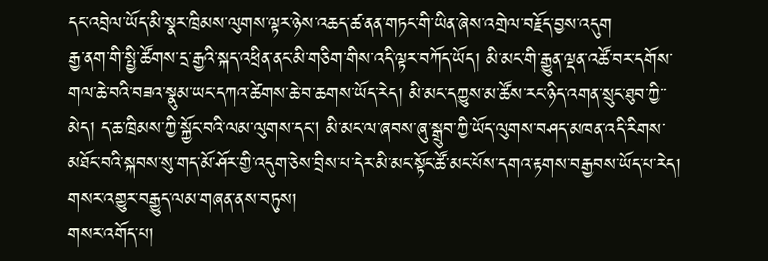དང་འབྲེལ་ཡོད་མི་སྣར་ཁྲིམས་ལུགས་ལྟར་ཉེས་འཆད་ཚ་ནན་གཏང་གི་ཡིན་ཞེས་འགྲེལ་བརྗོད་བྱས་འདུག
རྒྱ་ནག་གི་སྤྱི་ཚོགས་དྲ་རྒྱའི་སྐད་འཕྲིན་ནང་མི་གཅིག་གིས་འདི་ལྟར་བཀོད་ཡོད། མི་མང་གི་རྒྱུན་ལྡན་འཚོ་བར་དགོས་གལ་ཆེ་བའི་བཟའ་སྣུམ་ཡང་དཀའ་ཚེགས་ཆེ་བ་ཆགས་ཡོད་རེད། མི་མང་དཀྱུས་མ་ཚོས་རང་ཉིད་འགན་སྲུང་ཐུབ་ཀྱི་་མེད། ད་ཆ་ཁྲིམས་ཀྱི་སྐྱོང་བའི་ལམ་ལུགས་དང། མི་མང་ལ་ཞབས་ཞུ་སྒྲུབ་ཀྱི་ཡོད་ལུགས་བཤད་མཁན་འདི་རིགས་མཐོང་བའི་སྐབས་སུ་གད་མོ་ཤོར་གྱི་འདུག་ཅེས་བྲིས་པ་དེར་མི་མང་སྟོང་ཚོ་མང་པོས་དགའ་རྟགས་བརྒྱབས་ཡོད་པ་རེད།
གསར་འགྱུར་བརྒྱུད་ལམ་གཞན་ནས་བཏུས།
གསར་འགོད་པ།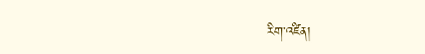རིག་འཛིན།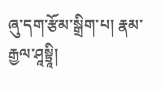ཞུ་དག་རྩོམ་སྒྲིག་པ། རྣམ་རྒྱལ་ཤཱསྟྲཱི།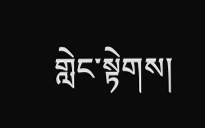གླེང་སྟེགས།